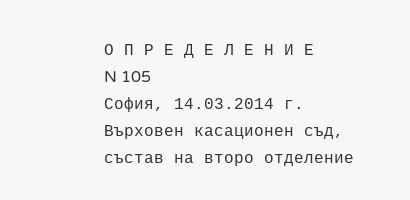О П Р Е Д Е Л Е Н И Е
N 105
София, 14.03.2014 г.
Върховен касационен съд, състав на второ отделение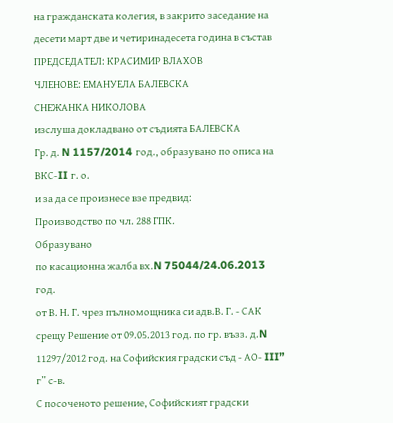на гражданската колегия, в закрито заседание на десети март две и четиринадесета година в състав
ПРЕДСЕДАТЕЛ: КРАСИМИР ВЛАХОВ
ЧЛЕНОВЕ: ЕМАНУЕЛА БАЛЕВСКА
СНЕЖАНКА НИКОЛОВА
изслуша докладвано от съдията БАЛЕВСКА
Гр. д. N 1157/2014 год., образувано по описа на ВКС-II г. о.
и за да се произнесе взе предвид:
Производство по чл. 288 ГПК.
Образувано
по касационна жалба вх.N 75044/24.06.2013 год.
от В. Н. Г. чрез пълномощника си адв.В. Г. - САК срещу Решение от 09.05.2013 год. по гр. възз. д.N 11297/2012 год. на Софийския градски съд - АО- III” г” с-в.
С посоченото решение, Софийският градски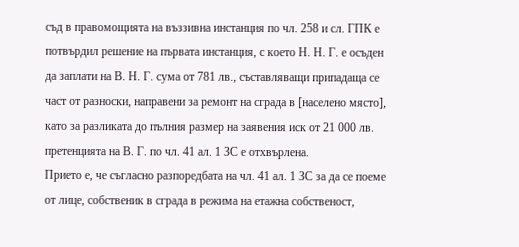съд в правомощията на въззивна инстанция по чл. 258 и сл. ГПК е потвърдил решение на първата инстанция, с което Н. Н. Г. е осъден да заплати на В. Н. Г. сума от 781 лв., съставляващи припадаща се част от разноски, направени за ремонт на сграда в [населено място], като за разликата до пълния размер на заявения иск от 21 000 лв. претенцията на В. Г. по чл. 41 ал. 1 ЗС е отхвърлена.
Прието е, че съгласно разпоредбата на чл. 41 ал. 1 ЗС за да се поеме от лице, собственик в сграда в режима на етажна собственост,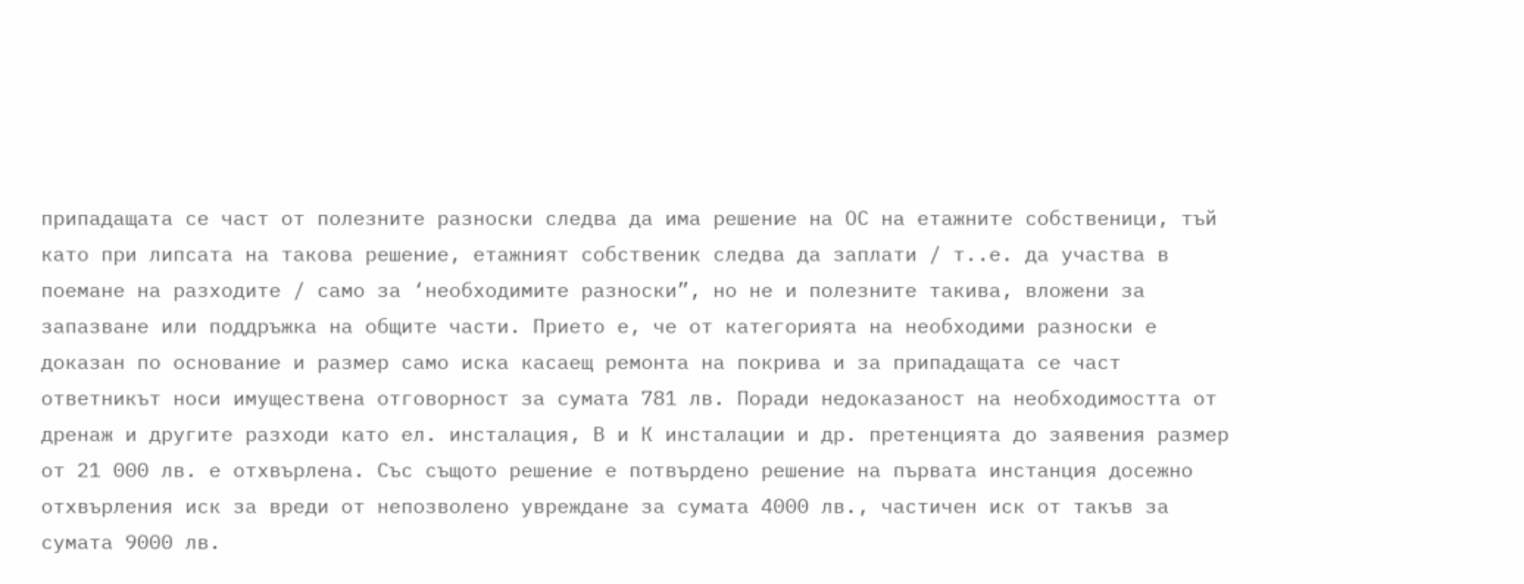припадащата се част от полезните разноски следва да има решение на ОС на етажните собственици, тъй като при липсата на такова решение, етажният собственик следва да заплати / т..е. да участва в поемане на разходите / само за ‘необходимите разноски”, но не и полезните такива, вложени за запазване или поддръжка на общите части. Прието е, че от категорията на необходими разноски е доказан по основание и размер само иска касаещ ремонта на покрива и за припадащата се част ответникът носи имуществена отговорност за сумата 781 лв. Поради недоказаност на необходимостта от дренаж и другите разходи като ел. инсталация, В и К инсталации и др. претенцията до заявения размер от 21 000 лв. е отхвърлена. Със същото решение е потвърдено решение на първата инстанция досежно отхвърления иск за вреди от непозволено увреждане за сумата 4000 лв., частичен иск от такъв за сумата 9000 лв.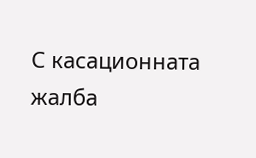С касационната жалба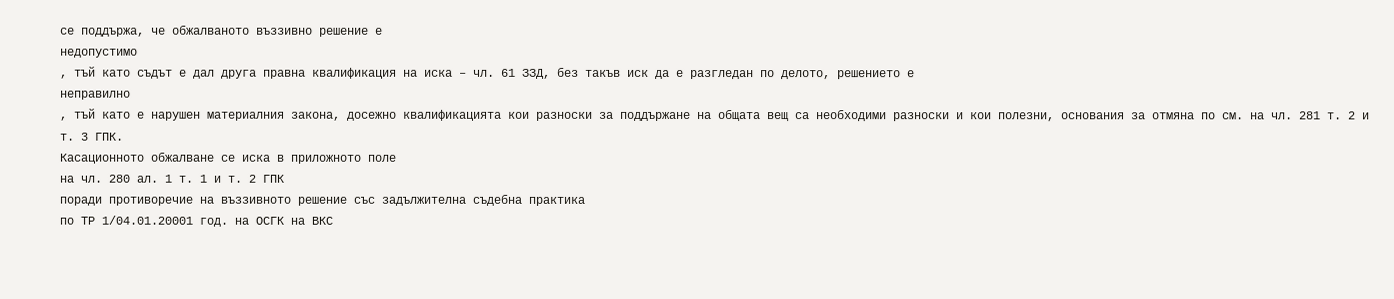се поддържа, че обжалваното въззивно решение е
недопустимо
, тъй като съдът е дал друга правна квалификация на иска – чл. 61 ЗЗД, без такъв иск да е разгледан по делото, решението е
неправилно
, тъй като е нарушен материалния закона, досежно квалификацията кои разноски за поддържане на общата вещ са необходими разноски и кои полезни, основания за отмяна по см. на чл. 281 т. 2 и т. 3 ГПК.
Касационното обжалване се иска в приложното поле
на чл. 280 ал. 1 т. 1 и т. 2 ГПК
поради противоречие на въззивното решение със задължителна съдебна практика
по ТР 1/04.01.20001 год. на ОСГК на ВКС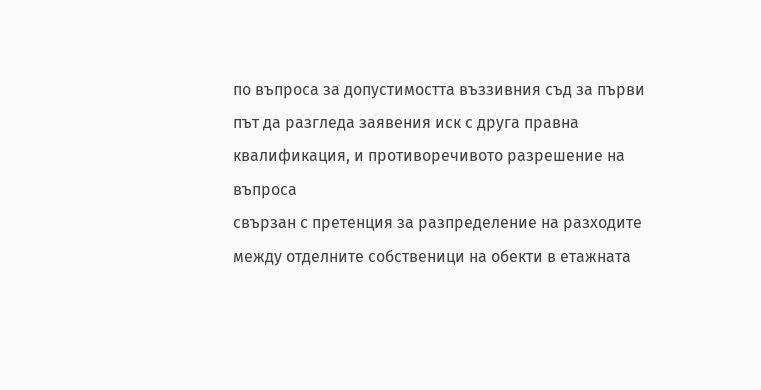по въпроса за допустимостта въззивния съд за първи път да разгледа заявения иск с друга правна квалификация, и противоречивото разрешение на въпроса
свързан с претенция за разпределение на разходите между отделните собственици на обекти в етажната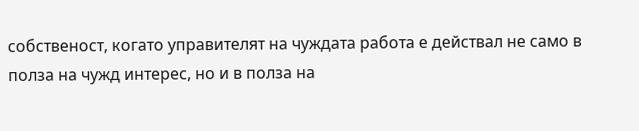собственост, когато управителят на чуждата работа е действал не само в полза на чужд интерес, но и в полза на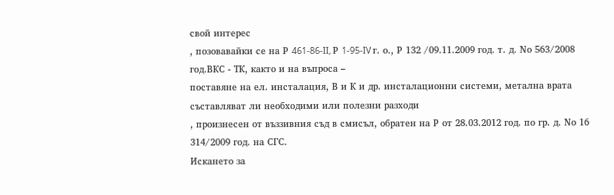свой интерес
, позовавайки се на Р 461-86-II, Р 1-95-IV г. о., Р 132 /09.11.2009 год. т. д. Nо 563/2008 год.ВКС - ТК, както и на въпроса –
поставяне на ел. инсталация, В и К и др. инсталационни системи, метална врата съставляват ли необходими или полезни разходи
, произнесен от въззивния съд в смисъл, обратен на Р от 28.03.2012 год. по гр. д. Nо 16 314/2009 год. на СГС.
Искането за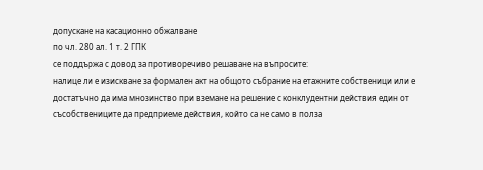допускане на касационно обжалване
по чл. 280 ал. 1 т. 2 ГПК
се поддържа с довод за противоречиво решаване на въпросите:
налице ли е изискване за формален акт на общото събрание на етажните собственици или е достатъчно да има мнозинство при вземане на решение с конклудентни действия един от съсобствениците да предприеме действия, който са не само в полза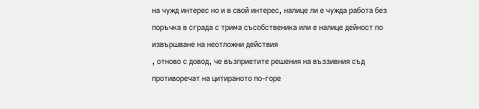на чужд интерес но и в свой интерес, налице ли е чужда работа без поръчка в сграда с трима съсобственика или е налице дейност по извършване на неотложни действия
, отново с довод, че възприетите решения на въззивния съд противоречат на цитираното по-горе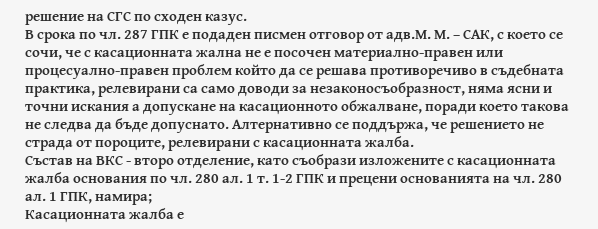решение на СГС по сходен казус.
В срока по чл. 287 ГПК е подаден писмен отговор от адв.М. М. – САК, с което се сочи, че с касационната жална не е посочен материално-правен или процесуално-правен проблем който да се решава противоречиво в съдебната практика, релевирани са само доводи за незаконосъобразност, няма ясни и точни искания а допускане на касационното обжалване, поради което такова не следва да бъде допуснато. Алтернативно се поддържа, че решението не страда от пороците, релевирани с касационната жалба.
Състав на ВКС - второ отделение, като съобрази изложените с касационната жалба основания по чл. 280 ал. 1 т. 1-2 ГПК и прецени основанията на чл. 280 ал. 1 ГПК, намира;
Касационната жалба е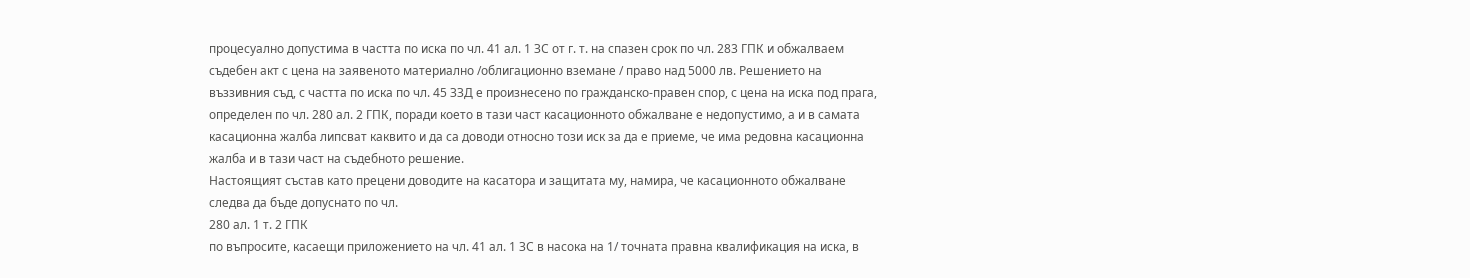процесуално допустима в частта по иска по чл. 41 ал. 1 ЗС от г. т. на спазен срок по чл. 283 ГПК и обжалваем съдебен акт с цена на заявеното материално /облигационно вземане / право над 5000 лв. Решението на въззивния съд, с частта по иска по чл. 45 ЗЗД е произнесено по гражданско-правен спор, с цена на иска под прага, определен по чл. 280 ал. 2 ГПК, поради което в тази част касационното обжалване е недопустимо, а и в самата касационна жалба липсват каквито и да са доводи относно този иск за да е приеме, че има редовна касационна жалба и в тази част на съдебното решение.
Настоящият състав като прецени доводите на касатора и защитата му, намира, че касационното обжалване следва да бъде допуснато по чл.
280 ал. 1 т. 2 ГПК
по въпросите, касаещи приложението на чл. 41 ал. 1 ЗС в насока на 1/ точната правна квалификация на иска, в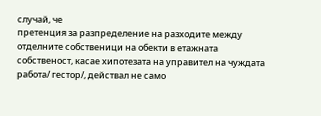случай, че
претенция за разпределение на разходите между отделните собственици на обекти в етажната собственост, касае хипотезата на управител на чуждата работа/ гестор/, действал не само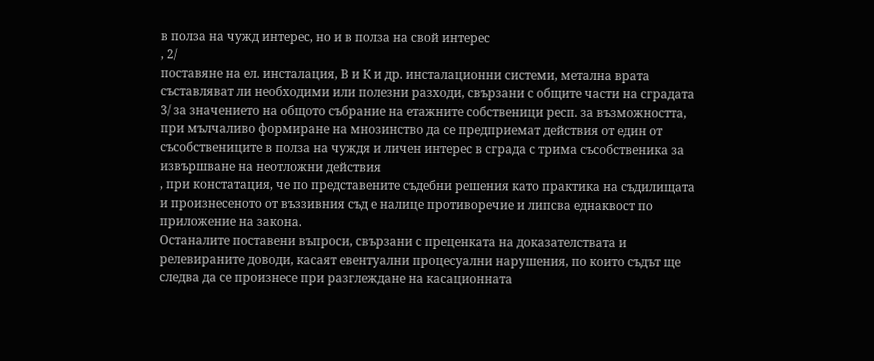в полза на чужд интерес, но и в полза на свой интерес
, 2/
поставяне на ел. инсталация, В и К и др. инсталационни системи, метална врата съставляват ли необходими или полезни разходи, свързани с общите части на сградата 3/ за значението на общото събрание на етажните собственици респ. за възможността, при мълчаливо формиране на мнозинство да се предприемат действия от един от съсобствениците в полза на чуждя и личен интерес в сграда с трима съсобственика за извършване на неотложни действия
, при констатация, че по представените съдебни решения като практика на съдилищата и произнесеното от въззивния съд е налице противоречие и липсва еднаквост по приложение на закона.
Останалите поставени въпроси, свързани с преценката на доказателствата и релевираните доводи, касаят евентуални процесуални нарушения, по които съдът ще следва да се произнесе при разглеждане на касационната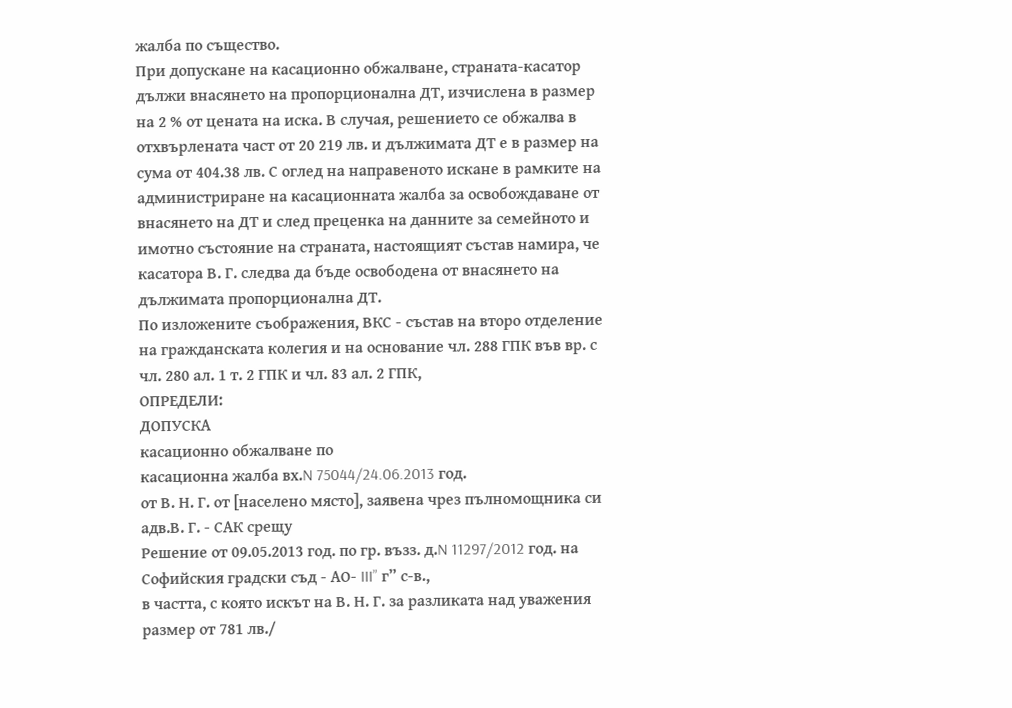жалба по същество.
При допускане на касационно обжалване, страната-касатор дължи внасянето на пропорционална ДТ, изчислена в размер на 2 % от цената на иска. В случая, решението се обжалва в отхвърлената част от 20 219 лв. и дължимата ДТ е в размер на сума от 404.38 лв. С оглед на направеното искане в рамките на администриране на касационната жалба за освобождаване от внасянето на ДТ и след преценка на данните за семейното и имотно състояние на страната, настоящият състав намира, че касатора В. Г. следва да бъде освободена от внасянето на дължимата пропорционална ДТ.
По изложените съображения, ВКС - състав на второ отделение на гражданската колегия и на основание чл. 288 ГПК във вр. с чл. 280 ал. 1 т. 2 ГПК и чл. 83 ал. 2 ГПК,
ОПРЕДЕЛИ:
ДОПУСКА
касационно обжалване по
касационна жалба вх.N 75044/24.06.2013 год.
от В. Н. Г. от [населено място], заявена чрез пълномощника си адв.В. Г. - САК срещу
Решение от 09.05.2013 год. по гр. възз. д.N 11297/2012 год. на Софийския градски съд - АО- III” г” с-в.,
в частта, с която искът на В. Н. Г. за разликата над уважения размер от 781 лв./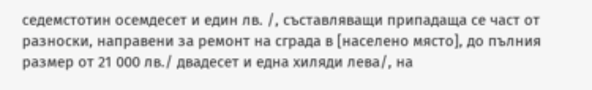седемстотин осемдесет и един лв. /, съставляващи припадаща се част от разноски, направени за ремонт на сграда в [населено място], до пълния размер от 21 000 лв./ двадесет и една хиляди лева/, на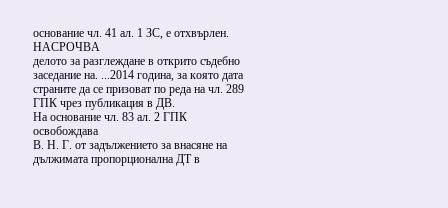основание чл. 41 ал. 1 ЗС, е отхвърлен.
НАСРОЧВА
делото за разглеждане в открито съдебно заседание на. ...2014 година, за която дата страните да се призоват по реда на чл. 289 ГПК чрез публикация в ДВ.
На основание чл. 83 ал. 2 ГПК
освобождава
В. Н. Г. от задължението за внасяне на дължимата пропорционална ДТ в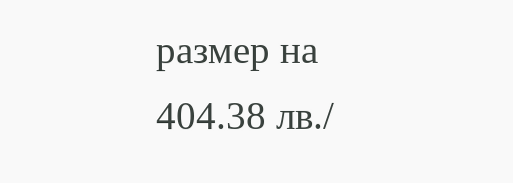размер на 404.38 лв./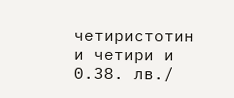четиристотин и четири и 0.38. лв./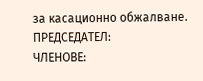за касационно обжалване.
ПРЕДСЕДАТЕЛ:
ЧЛЕНОВЕ: